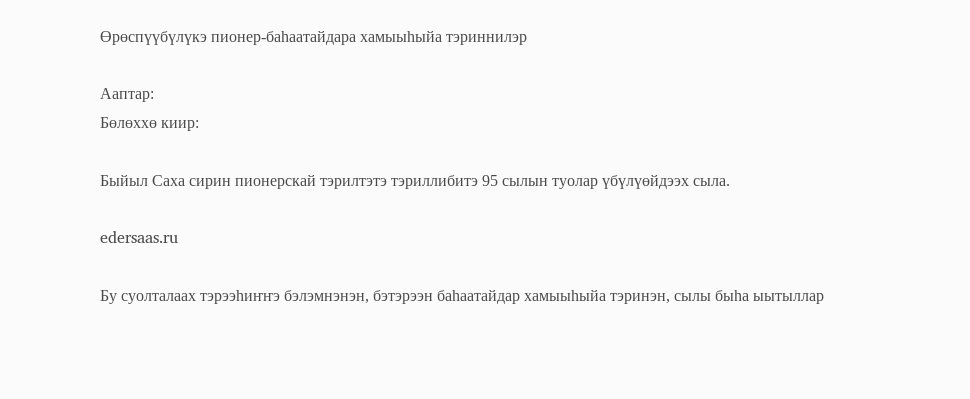Өрөспүүбүлүкэ пионер-баһаатайдара хамыыһыйа тэриннилэр

Ааптар:
Бөлөххө киир:

Быйыл Саха сирин пионерскай тэрилтэтэ тэриллибитэ 95 сылын туолар үбүлүөйдээх сыла.

edersaas.ru

Бу суолталаах тэрээһиҥҥэ бэлэмнэнэн, бэтэрээн баһаатайдар хамыыһыйа тэринэн, сылы быһа ыытыллар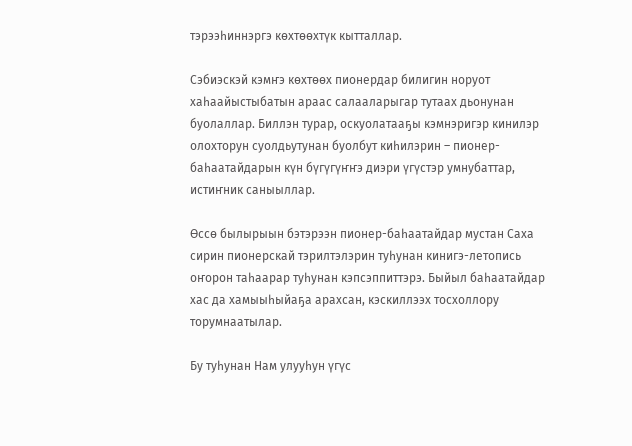тэрээһиннэргэ көхтөөхтүк кытталлар.

Сэбиэскэй кэмҥэ көхтөөх пионердар билигин норуот хаһаайыстыбатын араас салааларыгар тутаах дьонунан буолаллар. Биллэн турар, оскуолатааҕы кэмнэригэр кинилэр олохторун суолдьутунан буолбут киһилэрин – пионер-баһаатайдарын күн бүгүгүҥҥэ диэри үгүстэр умнубаттар, истиҥник саныыллар.

Өссө былырыын бэтэрээн пионер-баһаатайдар мустан Саха сирин пионерскай тэрилтэлэрин туһунан кинигэ-летопись оҥорон таһаарар туһунан кэпсэппиттэрэ. Быйыл баһаатайдар хас да хамыыһыйаҕа арахсан, кэскиллээх тосхоллору торумнаатылар.

Бу туһунан Нам улууһун үгүс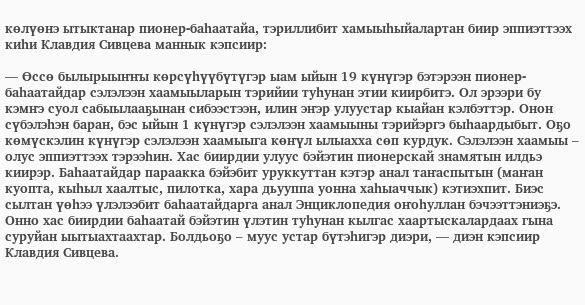көлүөнэ ытыктанар пионер-баһаатайа, тэриллибит хамыыһыйалартан биир эппиэттээх киһи Клавдия Сивцева маннык кэпсиир:

— Өссө былырыыҥҥы көрсүһүүбүтүгэр ыам ыйын 19 күнүгэр бэтэрээн пионер-баһаатайдар сэлэлээн хаамыыларын тэрийии туһунан этии киирбитэ. Ол эрээри бу кэмҥэ суол сабыылааҕынан сибээстээн, илин эҥэр улуустар кыайан кэлбэттэр. Онон сүбэлэһэн баран, бэс ыйын 1 күнүгэр сэлэлээн хаамыыны тэрийэргэ быһаардыбыт. Оҕо көмүскэлин күнүгэр сэлэлээн хаамыыга көҥүл ылыахха сөп курдук. Сэлэлээн хаамыы – олус эппиэттээх тэрээһин. Хас биирдии улуус бэйэтин пионерскай знамятын илдьэ киирэр. Баһаатайдар параакка бэйэбит уруккуттан кэтэр анал таҥаспытын (маҥан куопта, кыһыл хаалтыс, пилотка, хара дьууппа уонна хаһыаччык) кэтиэхпит. Биэс сылтан үөһээ үлэлээбит баһаатайдарга анал Энциклопедия оҥоһуллан бэчээттэниэҕэ. Онно хас биирдии баһаатай бэйэтин үлэтин туһунан кылгас хаартыскалардаах гына суруйан ыытыахтаахтар. Болдьоҕо – муус устар бүтэһигэр диэри, — диэн кэпсиир Клавдия Сивцева.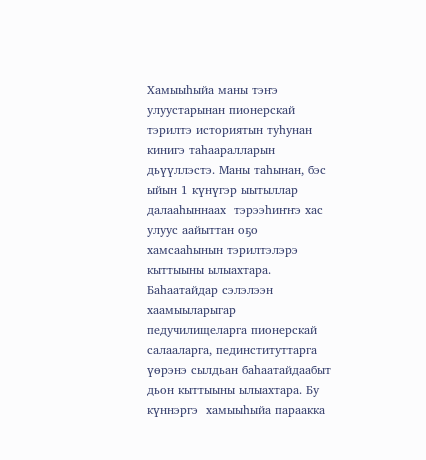Хамыыһыйа маны тэҥэ улуустарынан пионерскай тэрилтэ историятын туһунан кинигэ таһааралларын дьүүллэстэ. Маны таһынан, бэс ыйын 1 күнүгэр ыытыллар далааһыннаах  тэрээһиҥҥэ хас улуус аайыттан оҕо хамсааһынын тэрилтэлэрэ кыттыыны ылыахтара. Баһаатайдар сэлэлээн хаамыыларыгар педучилищеларга пионерскай салааларга, пединституттарга үөрэнэ сылдьан баһаатайдаабыт дьон кыттыыны ылыахтара. Бу күннэргэ  хамыыһыйа параакка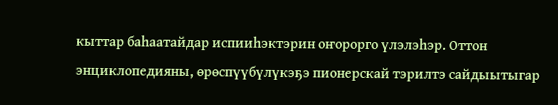кыттар баһаатайдар испииһэктэрин оҥорорго үлэлэһэр. Оттон энциклопедияны, өрөспүүбүлүкэҕэ пионерскай тэрилтэ сайдыытыгар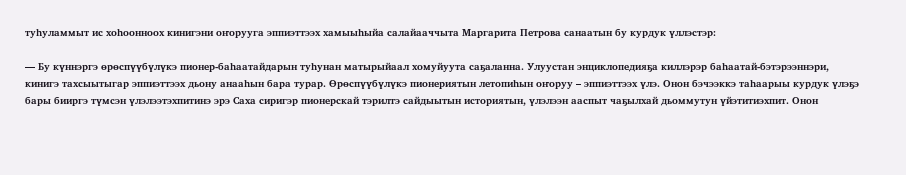туһуламмыт ис хоһоонноох кинигэни оҥорууга эппиэттээх хамыыһыйа салайааччыта Маргарита Петрова санаатын бу курдук үллэстэр:

— Бу күннэргэ өрөспүүбүлүкэ пионер-баһаатайдарын туһунан матырыйаал хомуйуута саҕаланна. Улуустан энциклопедияҕа киллэрэр баһаатай-бэтэрээннэри, кинигэ тахсыытыгар эппиэттээх дьону анааһын бара турар. Өрөспүүбүлүкэ пионериятын летопиһын оҥоруу – эппиэттээх үлэ. Онон бэчээккэ таһаарыы курдук үлэҕэ бары бииргэ түмсэн үлэлээтэхпитинэ эрэ Саха сиригэр пионерскай тэрилтэ сайдыытын историятын, үлэлээн ааспыт чаҕылхай дьоммутун үйэтитиэхпит. Онон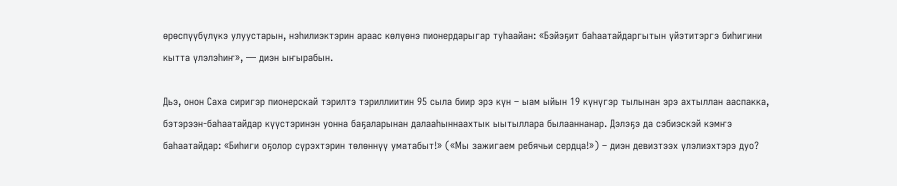өрөспүүбүлүкэ улуустарын, нэһилиэктэрин араас көлүөнэ пионердарыгар туһаайан: «Бэйэҕит баһаатайдаргытын үйэтитэргэ биһигини кытта үлэлэһиҥ», — диэн ыҥырабын.

Дьэ, онон Саха сиригэр пионерскай тэрилтэ тэриллиитин 95 сыла биир эрэ күн – ыам ыйын 19 күнүгэр тылынан эрэ ахтыллан ааспакка, бэтэрээн-баһаатайдар күүстэринэн уонна баҕаларынан далааһыннаахтык ыытыллара былааннанар. Дэлэҕэ да сэбиэскэй кэмҥэ баһаатайдар: «Биһиги оҕолор сүрэхтэрин төлөннүү уматабыт!» («Мы зажигаем ребячьи сердца!») – диэн девизтээх үлэлиэхтэрэ дуо?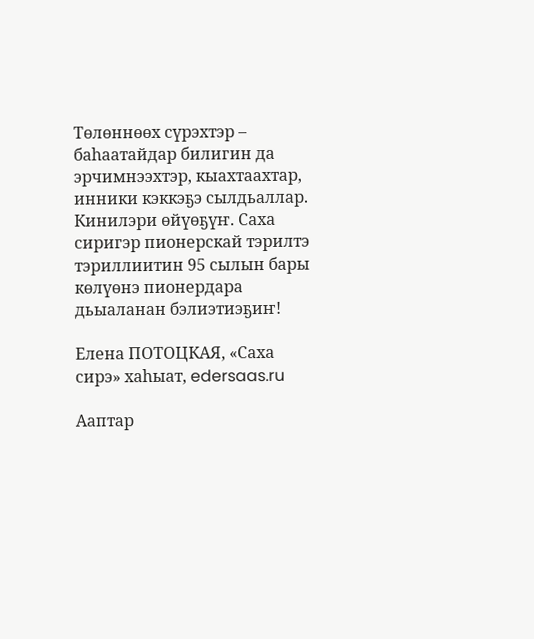Төлөннөөх сүрэхтэр – баһаатайдар билигин да эрчимнээхтэр, кыахтаахтар, инники кэккэҕэ сылдьаллар. Кинилэри өйүөҕүҥ. Саха сиригэр пионерскай тэрилтэ тэриллиитин 95 сылын бары көлүөнэ пионердара дьыаланан бэлиэтиэҕиҥ!

Елена ПОТОЦКАЯ, «Саха сирэ» хаһыат, edersaas.ru

Ааптар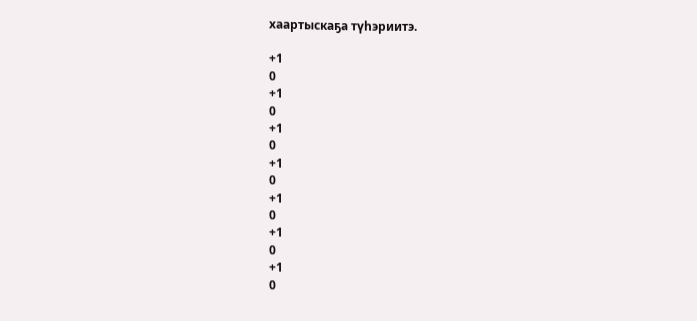хаартыскаҕа түһэриитэ.

+1
0
+1
0
+1
0
+1
0
+1
0
+1
0
+1
0